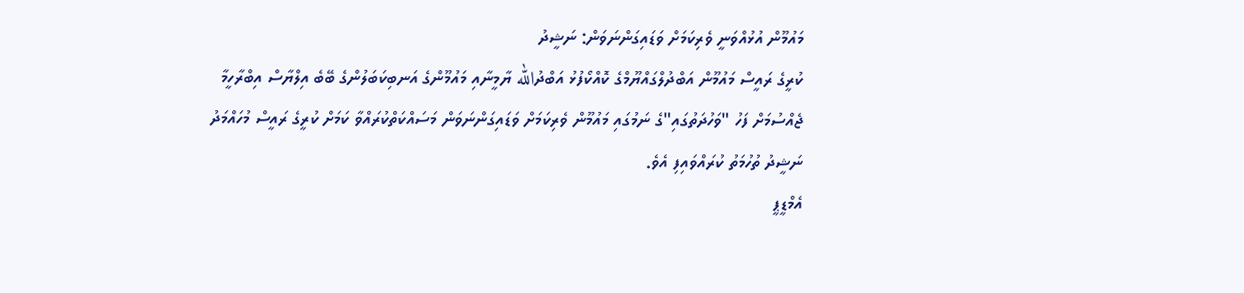މައުމޫން އުޅުއްވަނީ ވެރިކަމަށް ވަޑައިގަންނަވަން: ނަޝީދު
ކުރީގެ ރައީސް މައުމޫން އަބްދުލްގައްޔޫމްގެ ކޮއްކޯފުޅު އަބްދުالله ޔާމީނާއި މައުމޫންގެ އަނބިކަބަލުންގެ ބޭބެ އިލްޔާސް އިބްރާހީމާ ޖެއްސުމަށް ފަހު "ވަހުދަތުގައި"ގެ ނަމުގައި މައުމޫން ވެރިކަމަށް ވަޑައިގަންނަވަން މަސައްކަތްކުރައްވާ ކަމަށް ކުރީގެ ރައީސް މުހައްމަދު ނަޝީދު ތުހުމަތު ކުރައްވައިފި އެވެ.
އެމްޑީޕީ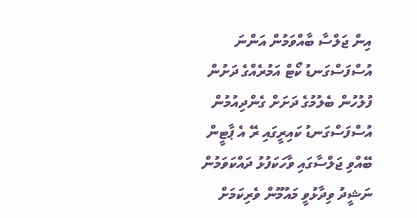އިން ޖަލްސާ ބާއްވަމުން އަންނަ އުސްފަސްގަނޑު ކޯޓް އަމުރެއްގެ ދަށުން ފުލުހުން ބެލުމުގެ ދަށަށް ގެންދިއުމުން އުސްފަސްގަނޑު ކައިރީގައި ރޭ އެ ޕާޓީން ބޭއްވި ޖަލްސާގައި ވާހަކަފުޅު ދައްކަވަމުން ނަޝީދު ވިދާޅުވީ މައުމޫން ވެރިކަމަށް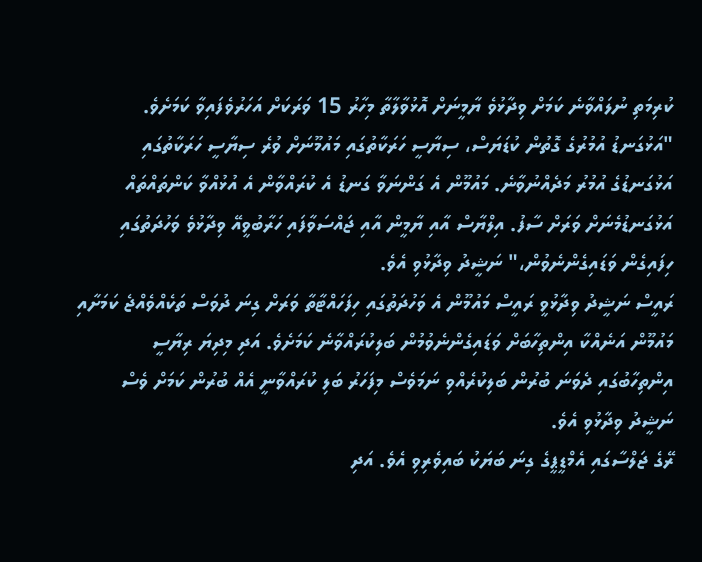ކުރިމަތި ނުލައްވާނެ ކަމަށް ވިދާޅުވެ ޔާމީނަށް އޮޅުވާލާތާ މިހާރު 15 ވަރަކަށް އަހަރުވެފައިވާ ކަމަށެވެ.
"އަޅުގަނޑު އުމުރުގެ ގޮތުން ކުޑަޔަސް، ސިޔާސީ ހަރަކާތުގައި މައުމޫނަށް ވުރެ ސިޔާސީ ހަރަކާތުގައި އަޅުގަނޑުގެ އުމުރު މަދެއްނުވާނެ. މައުމޫން އެ ގަންނަވާ ގަނޑު އެ ކުރައްވާން އެ އުޅުއްވާ ކަންތައްތައް އަޅުގަނޑުމެނަށް ވަރަށް ސާފު. އިލްޔާސް އާއި ޔާމީން އާއި ޖައްސަވާފައި ހަރާބުވީއޭ ވިދާޅުވެ ވަހުދަތުގައި ހިފައިގެން ވަޑައިގެންނެވުން،" ނަޝީދު ވިދާޅުވި އެވެ.
ރައީސް ނަޝީދު ވިދާޅުވީ ރައީސް މައުމޫން އެ ވަހުދަތުގައި ހިފަހައްޓާތާ ވަރަށް ގިނަ ދުވަސް ތަކެއްވެއްޖެ ކަމަށާއި މައުމޫން އަނެއްކާ އިންތިހާބަށް ވަޑައިގެންނެވުމުން ބަލިކުރައްވާނެ ކަމަށެވެ. އަދި މިދިޔަ ރިޔާސީ އިންތިހާބުގައި ދެވަނަ ބުރުން ބަލިކުރެއްވި ނަމަވެސް މިފަހަރު ބަލި ކުރައްވާނީ އެއް ބުރުން ކަމަށް ވެސް ނަޝީދު ވިދާޅުވި އެވެ.
ރޭގެ ޖަލްސާގައި އެމްޑީޕީގެ ގިނަ ބަޔަކު ބައިވެރިވި އެވެ. އަދި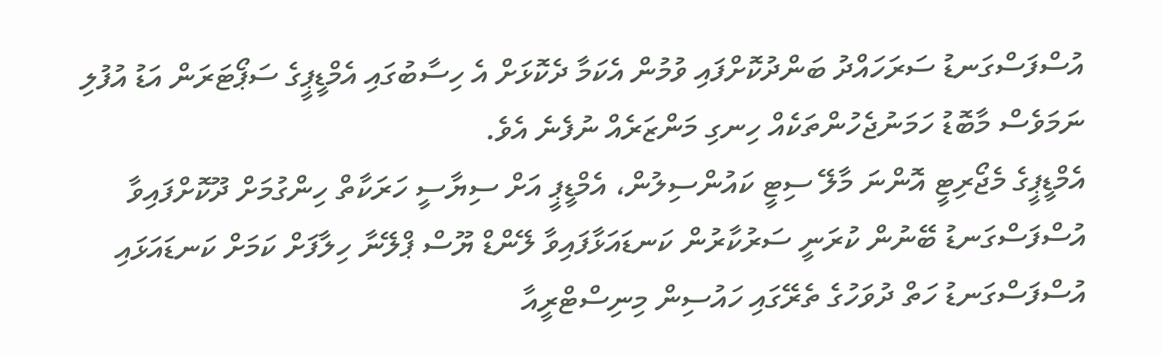އުސްފަސްގަނޑު ސަރަހައްދު ބަންދުކޮށްފައި ވުމުން އެކަމާ ދެކޮޅަށް އެ ހިސާބުގައި އެމްޑީޕީގެ ސަޕޯޓަރަން އަޑު އުފުލި ނަމަވެސް މާބޮޑު ހަމަނުޖެހުންތަކެއް ހިނގި މަންޒަރެއް ނުފެނެ އެވެ.
އެމްޑީޕީގެ މެޖޯރިޓީ އޮންނަ މާލޭ ސިޓީ ކައުންސިލުން، އެމްޑީޕީ އަށް ސިޔާސީ ހަރަކާތް ހިންގުމަށް ދޫކޮށްފައިވާ އުސްފަސްގަނޑު ބޭނުން ކުރަނީ ސަރުކާރުން ކަނޑައަޅާފައިވާ ލޭންޑް ޔޫސް ޕްލޭނާ ހިލާފަށް ކަމަށް ކަނޑައަޅައި އުސްފަސްގަނޑު ހަތް ދުވަހުގެ ތެރޭގައި ހައުސިން މިނިސްޓްރީއާ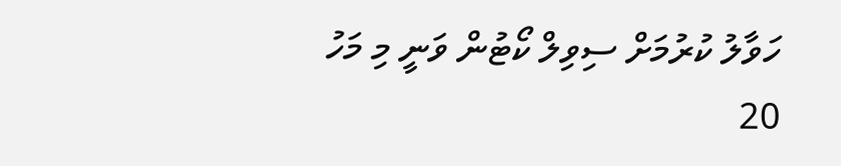ހަވާލު ކުރުމަށް ސިވިލް ކޯޓުން ވަނީ މި މަހު 20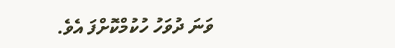ވަނަ ދުވަހު ހުކުމްކޮށްފަ އެވެ.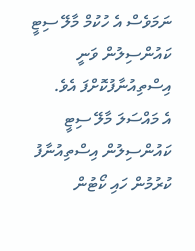ނަމަވެސް އެ ހުކުމް މާލޭ ސިޓީ ކައުންސިލުން ވަނީ އިސްތިއުނާފުކޮށްފަ އެވެ.
އެ މައްސަލަ މާލޭ ސިޓީ ކައުންސިލުން އިސްތިއުނާފު ކުރުމުން ހައި ކޯޓުން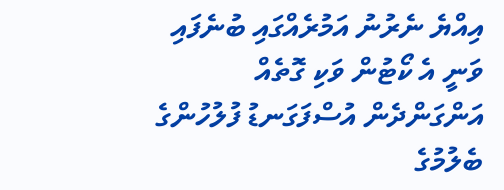އިއްޔެ ނެރުނު އަމުރެއްގައި ބުނެފައި ވަނީ އެ ކޯޓުން ވަކި ގޮތެއް އަންގަންދެން އުސްފަގަނޑު ފުލުހުންގެ ބެލުމުގެ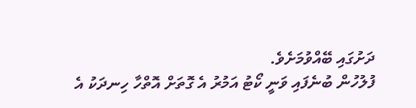ދަށުގައި ބޭއްވުމަށެވެ.
ފުލުހުން ބުނެފައި ވަނީ ކޯޓު އަމުރު އެ ގޮތަށް އޮތްހާ ހިނދަކު އެ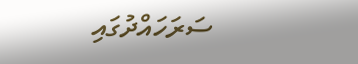ސަރަހައްދުގައި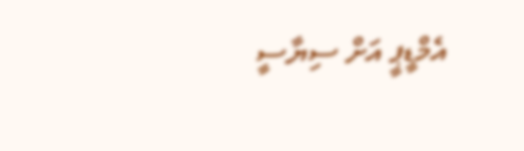އެމްޑީޕީ އަށް ސިޔާސީ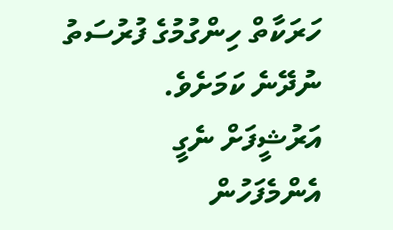ހަރަކާތް ހިންގުމުގެ ފުރުސަތު ނުދޭނެ ކަމަށެވެ.
އަރުޝީފަށް ނެގީ
އެންމެފަހުން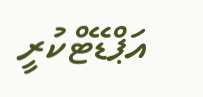އަޕްޑޭޓްކުރީ